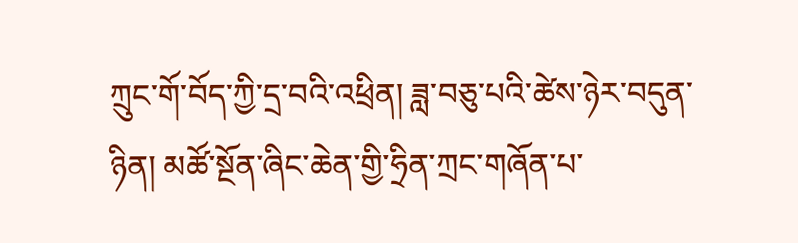ཀྲུང་གོ་བོད་ཀྱི་དྲ་བའི་འཕྲིན། ཟླ་བཅུ་པའི་ཚེས་ཉེར་བདུན་ཉིན། མཚོ་སྔོན་ཞིང་ཆེན་གྱི་ཧྲིན་ཀྲང་གཞོན་པ་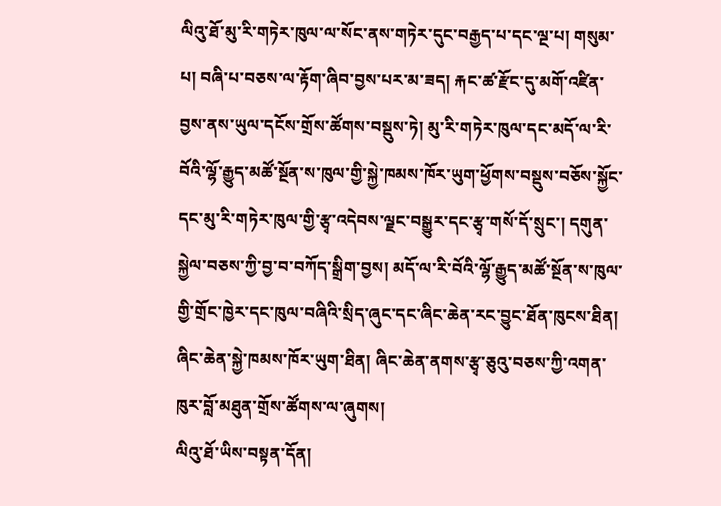ལིའུ་ཐོ་མུ་རི་གཏེར་ཁུལ་ལ་སོང་ནས་གཏེར་དུང་བརྒྱད་པ་དང་ལྔ་པ། གསུམ་པ། བཞི་པ་བཅས་ལ་རྟོག་ཞིབ་བྱས་པར་མ་ཟད། རྐང་ཚ་རྫོང་དུ་མགོ་འཛིན་བྱས་ནས་ཡུལ་དངོས་གྲོས་ཚོགས་བསྡུས་ཏེ། མུ་རི་གཏེར་ཁུལ་དང་མདོ་ལ་རི་བོའི་ལྷོ་རྒྱུད་མཚོ་སྔོན་ས་ཁུལ་གྱི་སྐྱེ་ཁམས་ཁོར་ཡུག་ཕྱོགས་བསྡུས་བཅོས་སྐྱོང་དང་མུ་རི་གཏེར་ཁུལ་གྱི་རྩྭ་འདེབས་ལྗང་བསྒྱུར་དང་རྩྭ་གསོ་དོ་སྲུང་། དགུན་སྐྱེལ་བཅས་ཀྱི་བྱ་བ་བཀོད་སྒྲིག་བྱས། མདོ་ལ་རི་བོའི་ལྷོ་རྒྱུད་མཚོ་སྔོན་ས་ཁུལ་གྱི་གྲོང་ཁྱེར་དང་ཁུལ་བཞིའི་སྲིད་ཞུང་དང་ཞིང་ཆེན་རང་བྱུང་ཐོན་ཁུངས་ཐིན། ཞིང་ཆེན་སྐྱེ་ཁམས་ཁོར་ཡུག་ཐིན། ཞིང་ཆེན་ནགས་རྩྭ་ཅུའུ་བཅས་ཀྱི་འགན་ཁུར་བློ་མཐུན་གྲོས་ཚོགས་ལ་ཞུགས།
ལིའུ་ཐོ་ཡིས་བསྟན་དོན།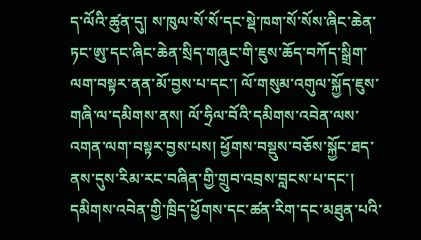ད་ལོའི་ཚུན་དུ། ས་ཁུལ་སོ་སོ་དང་སྡེ་ཁག་སོ་སོས་ཞིང་ཆེན་ཏང་ཨུ་དང་ཞིང་ཆེན་སྲིད་གཞུང་གི་ཇུས་ཆོད་བཀོད་སྒྲིག་ལག་བསྟར་ནན་མོ་བྱས་པ་དང་། ལོ་གསུམ་འགུལ་སྐྱོད་ཇུས་གཞི་ལ་དམིགས་ནས། ལོ་ཧྲིལ་བོའི་དམིགས་འབེན་ལས་འགན་ལག་བསྟར་བྱས་པས། ཕྱོགས་བསྡུས་བཅོས་སྐྱོང་ཐད་ནས་དུས་རིམ་རང་བཞིན་གྱི་གྲུབ་འབྲས་བླངས་པ་དང་། དམིགས་འབེན་གྱི་ཁྲིད་ཕྱོགས་དང་ཚན་རིག་དང་མཐུན་པའི་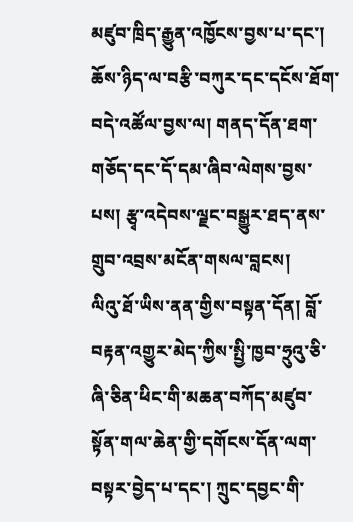མཛུབ་ཁྲིད་རྒྱུན་འཁྱོངས་བྱས་པ་དང་། ཆོས་ཉིད་ལ་བརྩི་བཀུར་དང་དངོས་ཐོག་བདེ་འཚོལ་བྱས་ལ། གནད་དོན་ཐག་གཅོད་དང་དོ་དམ་ཞིབ་ལེགས་བྱས་པས། རྩྭ་འདེབས་ལྗང་བསྒྱུར་ཐད་ནས་གྲུབ་འབྲས་མངོན་གསལ་བླངས།
ལིའུ་ཐོ་ཡིས་ནན་གྱིས་བསྟན་དོན། བློ་བརྟན་འགྱུར་མེད་ཀྱིས་སྤྱི་ཁྱབ་ཧྲུའུ་ཅི་ཞི་ཅིན་ཕིང་གི་མཆན་བཀོད་མཛུབ་སྟོན་གལ་ཆེན་གྱི་དགོངས་དོན་ལག་བསྟར་བྱེད་པ་དང་། ཀྲུང་དབྱང་གི་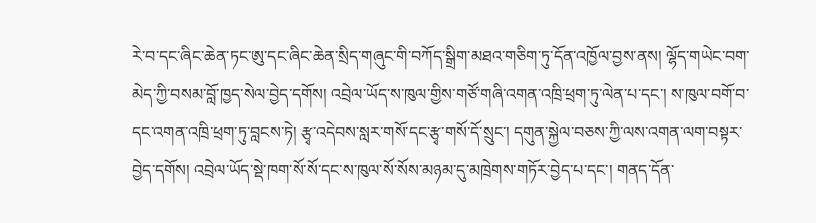རེ་བ་དང་ཞིང་ཆེན་ཏང་ཨུ་དང་ཞིང་ཆེན་སྲིད་གཞུང་གི་བཀོད་སྒྲིག་མཐའ་གཅིག་ཏུ་དོན་འཁྱོལ་བྱས་ནས། ལྷོད་གཡེང་བག་མེད་ཀྱི་བསམ་བློ་ཁྱད་སེལ་བྱེད་དགོས། འབྲེལ་ཡོད་ས་ཁུལ་གྱིས་གཙོ་གཞི་འགན་འཁྲི་ཕྲག་ཏུ་ལེན་པ་དང་། ས་ཁུལ་བགོ་བ་དང་འགན་འཁྲི་ཕྲག་ཏུ་བླངས་ཏེ། རྩྭ་འདེབས་སླར་གསོ་དང་རྩྭ་གསོ་དོ་སྲུང་། དགུན་སྐྱེལ་བཅས་ཀྱི་ལས་འགན་ལག་བསྟར་བྱེད་དགོས། འབྲེལ་ཡོད་སྡེ་ཁག་སོ་སོ་དང་ས་ཁུལ་སོ་སོས་མཉམ་དུ་མཁྲེགས་གཏོར་བྱེད་པ་དང་། གནད་དོན་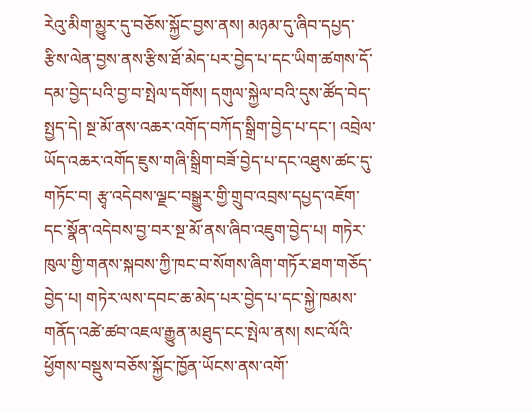རེའུ་མིག་མྱུར་དུ་བཅོས་སྐྱོང་བྱས་ནས། མཉམ་དུ་ཞིབ་དཔྱད་རྩིས་ལེན་བྱས་ནས་རྩིས་ཐོ་མེད་པར་བྱེད་པ་དང་ཡིག་ཚགས་དོ་དམ་བྱེད་པའི་བྱ་བ་སྤེལ་དགོས། དགུལ་སྐྱེལ་བའི་དུས་ཚོད་བེད་སྤྱད་དེ། སྔ་མོ་ནས་འཆར་འགོད་བཀོད་སྒྲིག་བྱེད་པ་དང་། འབྲེལ་ཡོད་འཆར་འགོད་ཇུས་གཞི་སྒྲིག་བཟོ་བྱེད་པ་དང་འཐུས་ཚང་དུ་གཏོང་བ། རྩྭ་འདེབས་ལྗང་བསྒྱུར་གྱི་གྲུབ་འབྲས་དཔྱད་འཇོག་དང་སྣོན་འདེབས་བྱ་བར་སྔ་མོ་ནས་ཞིབ་འཇུག་བྱེད་པ། གཏེར་ཁུལ་གྱི་གནས་སྐབས་ཀྱི་ཁང་བ་སོགས་ཞིག་གཏོར་ཐག་གཅོད་བྱེད་པ། གཏེར་ལས་དབང་ཆ་མེད་པར་བྱེད་པ་དང་སྐྱེ་ཁམས་གནོད་འཚེ་ཚབ་འཇལ་རྒྱུན་མཐུད་ངང་སྤེལ་ནས། སང་ལོའི་ཕྱོགས་བསྡུས་བཅོས་སྐྱོང་ཁྱོན་ཡོངས་ནས་འགོ་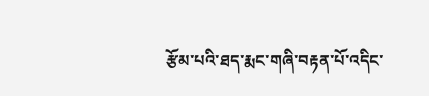རྩོམ་པའི་ཐད་རྨང་གཞི་བརྟན་པོ་འདིང་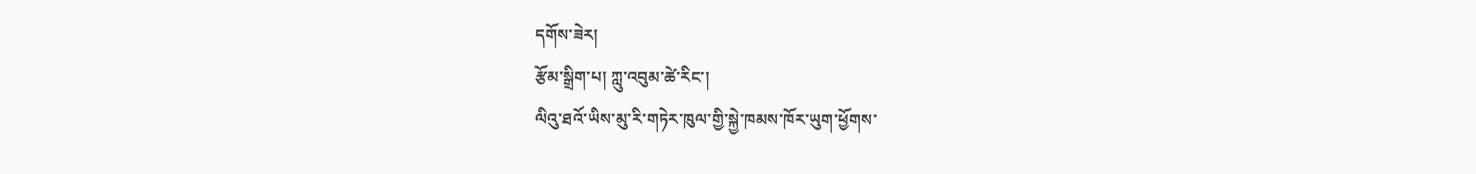དགོས་ཟེར།
རྩོམ་སྒྲིག་པ། ཀླུ་འབུམ་ཚེ་རིང་།
ལིའུ་ཐའོ་ཡིས་མུ་རི་གཏེར་ཁུལ་གྱི་སྐྱེ་ཁམས་ཁོར་ཡུག་ཕྱོགས་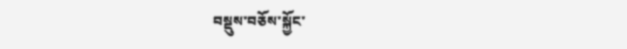བསྡུས་བཅོས་སྐྱོང་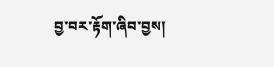བྱ་བར་རྟོག་ཞིབ་བྱས།